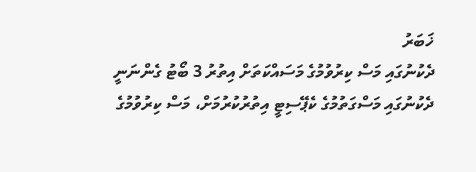ޚަބަރު
ދެކުނުގައި މަސް ކިރުވުމުގެ މަސައްކަތަށް އިތުރު 3 ބޯޓު ގެންނަނީ
ދެކުނުގައި މަސްގަތުމުގެ ކެޕޭސިޓީ އިތުރުކުރުމަށް، މަސް ކިރުވުމުގެ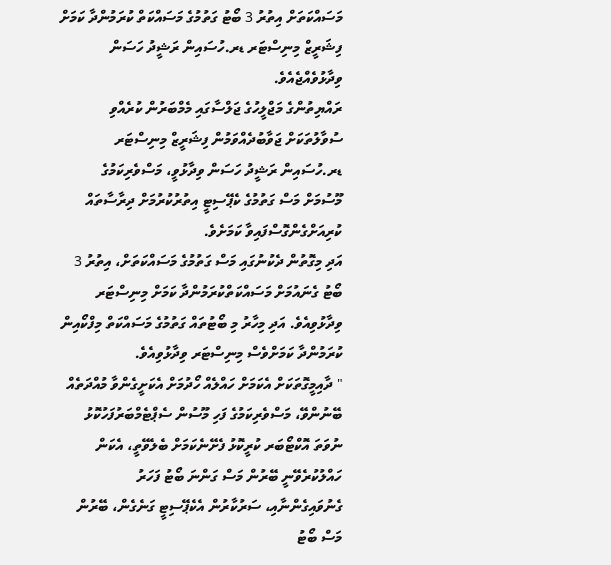މަސައްކަތަށް އިތުރު 3 ބޯޓު ގަތުމުގެ މަސައްކަތް ކުރަމުންދާ ކަމަށް ފިޝަރީޒް މިނިސްޓަރ ޑރ.ހުސައިން ރަޝީދު ހަސަން ވިދާޅުވެއްޖެއެވެ.
ރައްޔިތުންގެ މަޖްލީހުގެ ޖަލްސާގައި މެމްބަރުން ކުރެއްވި ސުވާލުތަކަށް ޖަވާބުދެއްވަމުން ފިޝަރީޒް މިނިސްޓަރ ޑރ.ހުސައިން ރަޝީދު ހަސަން ވިދާޅުވީ، މަސްވެރިކަމުގެ މޫސުމަށް މަސް ގަތުމުގެ ކެޕޭސިޓީ އިތުރުކުރުމަށް ދިރާސާތައް ކުރިއަށްގެންގޮސްފައިވާ ކަމަށެވެ.
އަދި މިގޮތުން ދެކުނުގައި މަސް ގަތުމުގެ މަސައްކަތަށް، އިތުރު 3 ބޯޓު ގެނައުމަށް މަސައްކަތްކުރަމުންދާ ކަމަށް މިނިސްޓަރ ވިދާޅުވިއެވެ. އަދި މިހާރު މި ބޯޓުތައް ގަތުމުގެ މަސައްކަތް މިފްކޯއިން ކުރަމުންދާ ކަމަށްވެސް މިނިސްޓަރ ވިދާޅުވިއެވެ.
" ދާއިމީގޮތަކަށް އެކަމަށް ހައްލެއް ހޯދުމަށް އެކަށީގެންވާ މުއްދަތެއް ބޭނުންވޭ، މަސްވެރިކަމުގެ ފަހި މޫސުން ސެޕްޓެމްބަރުފަހުކޮޅު ނުވަތަ އޮކްޓޯބަރ ކުރީކޮޅު ފެށޭނެކަމަށް ބެލެވޭތީ، އެކަން ހައްލުކުރެވޭނީ ބޭރުން މަސް ގަންނަ ބޯޓު ފަހަރު ގެނުވައިގެންނާއި، ސަރުކާރުން އެކެޕޭސިޓީ ގަނެގެން، ބޭރުން މަސް ބޯޓު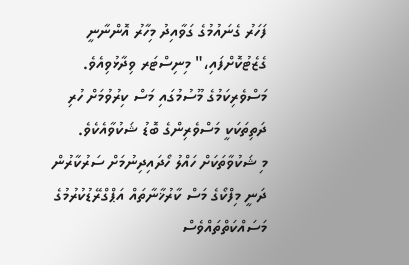ފަހަރު ގެނައުމުގެ ގަވާއިދު މިހާރު އޮންނާނީ ގެޒެޓުކޮށްފައި،" މިނިސްޓަރ ވިދާޅުވިއެވެ.
މަސްވެރިކަމުގެ މޫސުމުގައި މަސް ކިރުވުމަށް ހުރި ދަތިތަކަކީ މަސްވެރިންގެ ބޮޑު ޝަކުވާއެކެވެ.
މި ޝަކުވާތަކަށް ހައްލު ހޯދައިދިނުމަށް ސަރުކާރުން ދަނީ މިފްކޯގެ މަސް ކާރުޚާނާތައް އަޕްގްރޭޑުކުރުމުގެ މަސައްކަތްތައްވެސް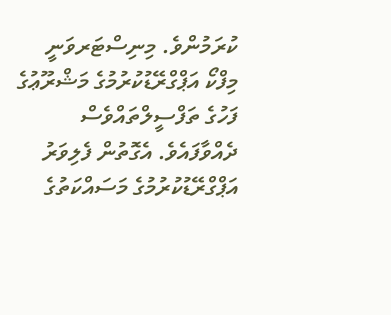ކުރަމުންވެ. މިނިސްޓަރވަނީ މިފްކޯ އަޕްގްރޭޑުކުރުމުގެ މަޝްރޫޢުގެ ފަހުގެ ތަފްސީލްތައްވެސް ދެއްވާފައެވެ. އެގޮތުން ފެލިވަރު އަޕްގްރޭޑުކުރުމުގެ މަސައްކަތުގެ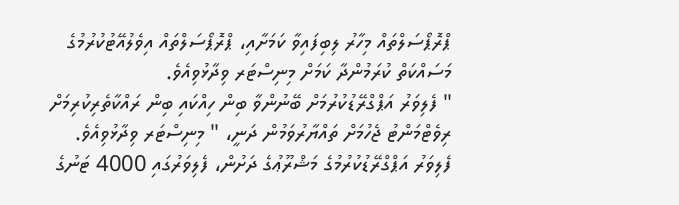ޕްރޮޕޯސަލްތައް މިހާރު ލިބިފައިވާ ކަމަށާއި، ޕްރޮޕޯސަލްތައް އިވެލުއޭޓުކުރުމުގެ މަސައްކަތް ކުރަމުންދާ ކަމަށް މިނިސްޓަރ ވިދާޅުވިއެވެ.
" ފެލިވަރު އަޕްގްރޭޑުކުރުމަށް ބޭނުންވާ ބިން ހިއްކައި ބިން ރައްކާތެރިކުރިމަށް ރިވެޓްމަންޓު ޖެހުމަށް ތައްޔާރުވަމުން ދަނީ، " މިނިސްޓަރ ވިދާޅުވިއެވެ.
ފެލިވަރު އަޕްގްރޭޑުކުރުމުގެ މަޝްރޫޢުގެ ދަށުން، ފެލިވަރުގައި 4000 ޓަނުގެ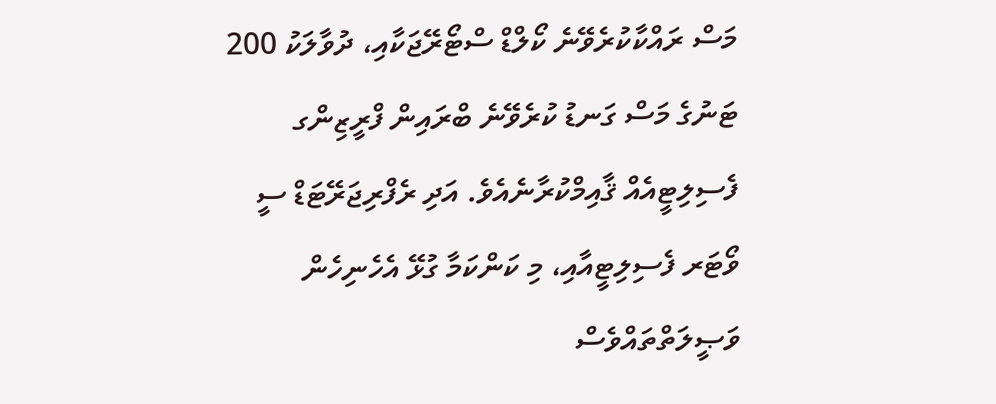މަސް ރައްކާކުރެވޭނެ ކޯލްޑް ސްޓޯރޭޖަކާއި، ދުވާލަކު 200 ޓަނުގެ މަސް ގަނޑު ކުރެވޭނެ ބްރައިން ފްރީޒިންގ ފެސިލިޓީއެއް ޤާއިމްކުރާނެއެވެ. އަދި ރެފްރިޖަރޭޓަޑް ސީ ވޯޓަރ ފެސިލިޓީއާއި، މި ކަންކަމާ ގުޅޭ އެހެނިހެން ވަޞީލަތްތައްވެސް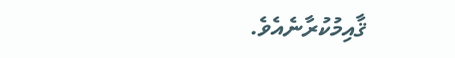ޤާއިމުކުރާނެއެވެ.